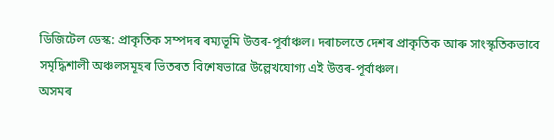ডিজিটেল ডেস্ক: প্রাকৃতিক সম্পদৰ ৰম্যভূমি উত্তৰ-পূৰ্বাঞ্চল। দৰাচলতে দেশৰ প্ৰাকৃতিক আৰু সাংস্কৃতিকভাবে সমৃদ্ধিশালী অঞ্চলসমূহৰ ভিতৰত বিশেষভাৱে উল্লেখযোগ্য এই উত্তৰ-পূৰ্বাঞ্চল।
অসমৰ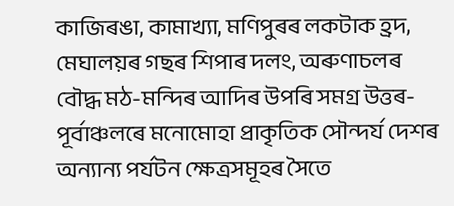কাজিৰঙা, কামাখ্যা, মণিপুৰৰ লকটাক হ্রদ, মেঘালয়ৰ গছৰ শিপাৰ দলং, অৰুণাচলৰ বৌদ্ধ মঠ-মন্দিৰ আদিৰ উপৰি সমগ্ৰ উত্তৰ-পূৰ্বাঞ্চলৰে মনোমোহা প্রাকৃতিক সৌন্দর্য দেশৰ অন্যান্য পর্যটন ক্ষেত্ৰসমূহৰ সৈতে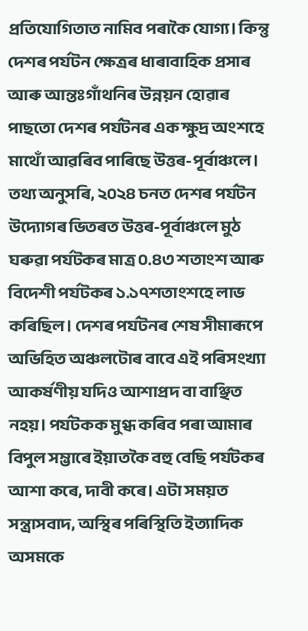প্রতিযোগিতাত নামিব পৰাকৈ যোগ্য। কিন্তু দেশৰ পৰ্যটন ক্ষেত্ৰৰ ধাৰাবাহিক প্ৰসাৰ আৰু আন্তঃগাঁথনিৰ উন্নয়ন হোৱাৰ পাছতো দেশৰ পৰ্যটনৰ এক ক্ষুদ্র অংশহে মাথোঁ আৱৰিব পাৰিছে উত্তৰ-পূৰ্বাঞ্চলে।
তথ্য অনুসৰি, ২০২৪ চনত দেশৰ পৰ্যটন উদ্যোগৰ ভিতৰত উত্তৰ-পূর্বাঞ্চলে মুঠ ঘৰুৱা পৰ্যটকৰ মাত্র ০.৪৩ শতাংশ আৰু বিদেশী পৰ্যটকৰ ১.১৭শতাংশহে লাভ কৰিছিল। দেশৰ পৰ্যটনৰ শেষ সীমাৰূপে অভিহিত অঞ্চলটোৰ বাবে এই পৰিসংখ্যা আকর্ষণীয় যদিও আশাপ্রদ বা বাঞ্ছিত নহয়। পর্যটকক মুগ্ধ কৰিব পৰা আমাৰ বিপুল সম্ভাৰে ইয়াতকৈ বহু বেছি পৰ্যটকৰ আশা কৰে, দাবী কৰে। এটা সময়ত সন্ত্রাসবাদ, অস্থিৰ পৰিস্থিতি ইত্যাদিক অসমকে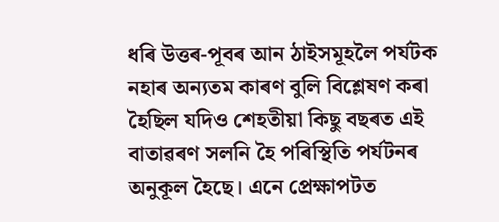ধৰি উত্তৰ-পূবৰ আন ঠাইসমূহলৈ পর্যটক নহাৰ অন্যতম কাৰণ বুলি বিশ্লেষণ কৰা হৈছিল যদিও শেহতীয়া কিছু বছৰত এই বাতাৱৰণ সলনি হৈ পৰিস্থিতি পৰ্যটনৰ অনুকূল হৈছে। এনে প্রেক্ষাপটত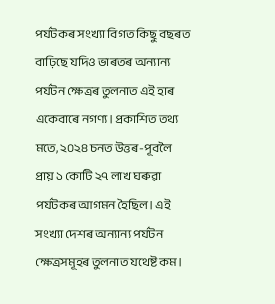পৰ্যটকৰ সংখ্যা বিগত কিছু বছৰত বাঢ়িছে যদিও ভাৰতৰ অন্যান্য পর্যটন ক্ষেত্ৰৰ তুলনাত এই হাৰ একেবাৰে নগণ্য। প্রকাশিত তথ্য মতে, ২০২৪ চনত উত্তৰ-পূবলৈ প্রায় ১ কোটি ২৭ লাখ ঘৰুৱা পৰ্যটকৰ আগমন হৈছিল। এই সংখ্যা দেশৰ অন্যান্য পর্যটন ক্ষেত্ৰসমূহৰ তুলনাত যথেষ্ট কম।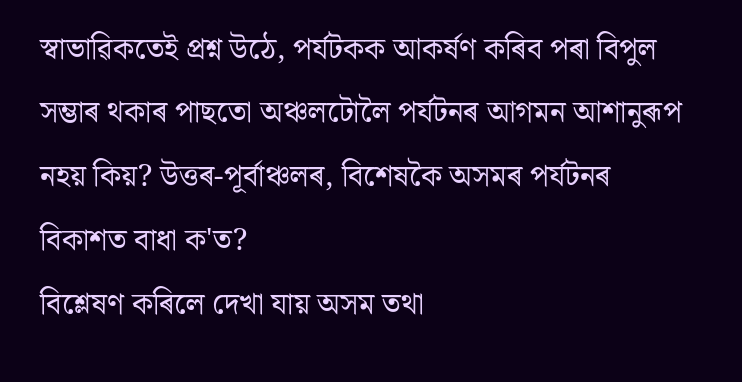স্বাভাৱিকতেই প্রশ্ন উঠে, পৰ্যটকক আকৰ্ষণ কৰিব পৰা বিপুল সম্ভাৰ থকাৰ পাছতো অঞ্চলটোলৈ পৰ্যটনৰ আগমন আশানুৰূপ নহয় কিয়? উত্তৰ-পূৰ্বাঞ্চলৰ, বিশেষকৈ অসমৰ পৰ্যটনৰ বিকাশত বাধা ক'ত?
বিশ্লেষণ কৰিলে দেখা যায় অসম তথা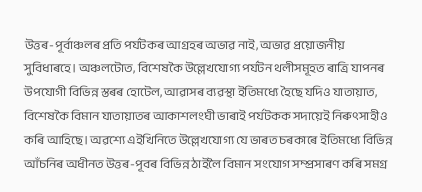উত্তৰ-পূৰ্বাঞ্চলৰ প্ৰতি পৰ্যটকৰ আগ্ৰহৰ অভাৱ নাই, অভাৱ প্রয়োজনীয় সুবিধাৰহে। অঞ্চলটোত, বিশেষকৈ উল্লেখযোগ্য পর্যটন থলীসমূহত ৰাত্রি যাপনৰ উপযোগী বিভিন্ন স্তৰৰ হোটেল, আৱাসৰ ব্যৱস্থা ইতিমধ্যে হৈছে যদিও যাতায়াত, বিশেষকৈ বিমান যাতায়াতৰ আকাশলংঘী ভাৰাই পৰ্যটকক সদায়েই নিৰুৎসাহীও কৰি আহিছে। অৱশ্যে এইখিনিতে উল্লেখযোগ্য যে ভাৰত চৰকাৰে ইতিমধ্যে বিভিন্ন আঁচনিৰ অধীনত উত্তৰ-পূবৰ বিভিন্ন ঠাইলৈ বিমান সংযোগ সম্প্ৰসাৰণ কৰি সমগ্ৰ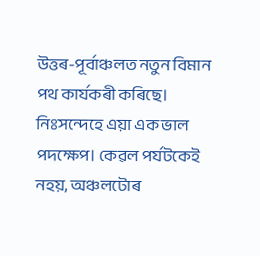উত্তৰ-পূৰ্বাঞ্চলত নতুন বিমান পথ কাৰ্যকৰী কৰিছে। নিঃসন্দেহে এয়া এক ভাল পদক্ষেপ। কেৱল পর্যটকেই নহয়, অঞ্চলটোৰ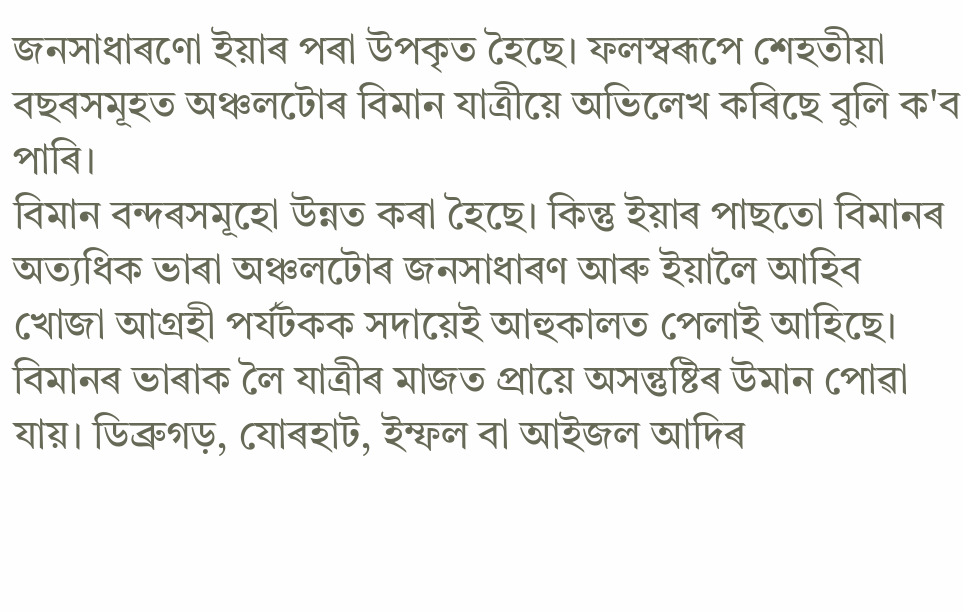জনসাধাৰণো ইয়াৰ পৰা উপকৃত হৈছে। ফলস্বৰূপে শেহতীয়া বছৰসমূহত অঞ্চলটোৰ বিমান যাত্রীয়ে অভিলেখ কৰিছে বুলি ক'ব পাৰি।
বিমান বন্দৰসমূহো উন্নত কৰা হৈছে। কিন্তু ইয়াৰ পাছতো বিমানৰ অত্যধিক ভাৰা অঞ্চলটোৰ জনসাধাৰণ আৰু ইয়ালৈ আহিব খোজা আগ্রহী পর্যটকক সদায়েই আহুকালত পেলাই আহিছে। বিমানৰ ভাৰাক লৈ যাত্ৰীৰ মাজত প্ৰায়ে অসন্তুষ্টিৰ উমান পোৱা যায়। ডিব্ৰুগড়, যোৰহাট, ইম্ফল বা আইজল আদিৰ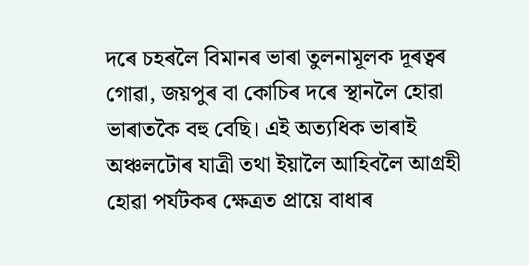দৰে চহৰলৈ বিমানৰ ভাৰা তুলনামূলক দূৰত্বৰ গোৱা, জয়পুৰ বা কোচিৰ দৰে স্থানলৈ হোৱা ভাৰাতকৈ বহু বেছি। এই অত্যধিক ভাৰাই অঞ্চলটোৰ যাত্রী তথা ইয়ালৈ আহিবলৈ আগ্রহী হোৱা পৰ্যটকৰ ক্ষেত্ৰত প্ৰায়ে বাধাৰ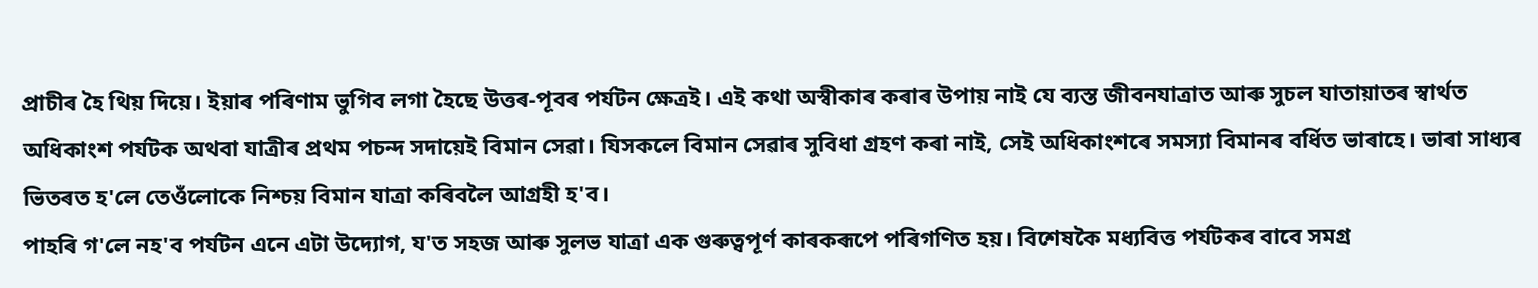প্ৰাচীৰ হৈ থিয় দিয়ে। ইয়াৰ পৰিণাম ভুগিব লগা হৈছে উত্তৰ-পূবৰ পৰ্যটন ক্ষেত্রই। এই কথা অস্বীকাৰ কৰাৰ উপায় নাই যে ব্যস্ত জীবনযাত্রাত আৰু সুচল যাতায়াতৰ স্বাৰ্থত অধিকাংশ পর্যটক অথবা যাত্ৰীৰ প্ৰথম পচন্দ সদায়েই বিমান সেৱা। যিসকলে বিমান সেৱাৰ সুবিধা গ্রহণ কৰা নাই, সেই অধিকাংশৰে সমস্যা বিমানৰ বৰ্ধিত ভাৰাহে। ভাৰা সাধ্যৰ ভিতৰত হ'লে তেওঁলোকে নিশ্চয় বিমান যাত্রা কৰিবলৈ আগ্রহী হ'ব।
পাহৰি গ'লে নহ'ব পর্যটন এনে এটা উদ্যোগ, য'ত সহজ আৰু সুলভ যাত্রা এক গুৰুত্বপূৰ্ণ কাৰকৰূপে পৰিগণিত হয়। বিশেষকৈ মধ্যবিত্ত পৰ্যটকৰ বাবে সমগ্র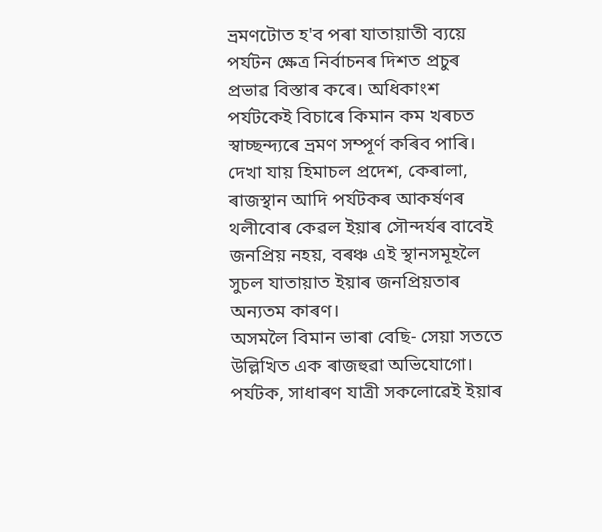ভ্রমণটোত হ'ব পৰা যাতায়াতী ব্যয়ে পর্যটন ক্ষেত্র নির্বাচনৰ দিশত প্ৰচুৰ প্ৰভাৱ বিস্তাৰ কৰে। অধিকাংশ পর্যটকেই বিচাৰে কিমান কম খৰচত স্বাচ্ছন্দ্যৰে ভ্ৰমণ সম্পূৰ্ণ কৰিব পাৰি। দেখা যায় হিমাচল প্রদেশ, কেৰালা, ৰাজস্থান আদি পৰ্যটকৰ আকৰ্ষণৰ থলীবোৰ কেৱল ইয়াৰ সৌন্দৰ্যৰ বাবেই জনপ্রিয় নহয়, বৰঞ্চ এই স্থানসমূহলৈ সুচল যাতায়াত ইয়াৰ জনপ্ৰিয়তাৰ অন্যতম কাৰণ।
অসমলৈ বিমান ভাৰা বেছি- সেয়া সততে উল্লিখিত এক ৰাজহুৱা অভিযোগো। পৰ্যটক, সাধাৰণ যাত্ৰী সকলোৱেই ইয়াৰ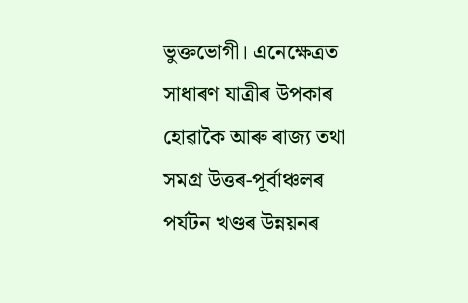ভুক্তভোগী। এনেক্ষেত্ৰত সাধাৰণ যাত্ৰীৰ উপকাৰ হোৱাকৈ আৰু ৰাজ্য তথা সমগ্ৰ উত্তৰ-পূৰ্বাঞ্চলৰ পৰ্যটন খণ্ডৰ উন্নয়নৰ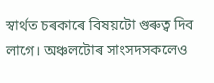স্বাৰ্থত চৰকাৰে বিষয়টো গুৰুত্ব দিব লাগে। অঞ্চলটোৰ সাংসদসকলেও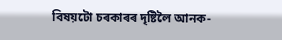বিষয়টো চৰকাৰৰ দৃষ্টিলৈ আনক-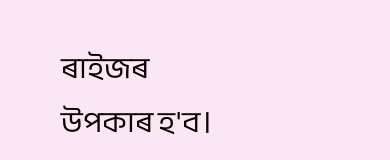ৰাইজৰ উপকাৰ হ'ব।